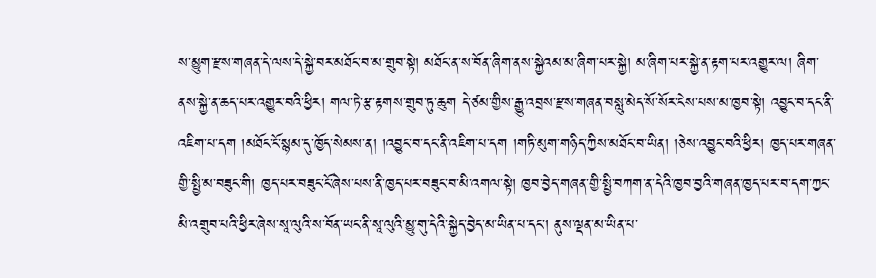ས་མྱུག་རྫས་གཞན་དེ་ལས་དེ་སྐྱེ་བར་མཐོང་བ་མ་གྲུབ་སྟེ། མཐོང་ན་ས་བོན་ཞིག་ནས་སྐྱེའམ་མ་ཞིག་པར་སྐྱེ། མ་ཞིག་པར་སྐྱེ་ན་རྟག་པར་འགྱུར་ལ། ཞིག་ནས་སྐྱེ་ན་ཆད་པར་འགྱུར་བའི་ཕྱིར། གལ་ཏེ་རྩ་རྟགས་གྲུབ་ཏུ་ཆུག དེ་ཙམ་གྱིས་རྒྱུ་འབྲས་རྫས་གཞན་བསླུ་མེད་སོ་སོར་ངེས་པས་མ་ཁྱབ་སྟེ། འབྱུང་བ་དང་ནི་འཇིག་པ་དག །མཐོང་ངོ་སྙམ་དུ་ཁྱོད་སེམས་ན། །འབྱུང་བ་དང་ནི་འཇིག་པ་དག །གཏི་མུག་གཉིད་ཀྱིས་མཐོང་བ་ཡིན། །ཅེས་འབྱུང་བའི་ཕྱིར། ཁྱད་པར་གཞན་གྱི་སྤྱི་མ་བཟུང་གི། ཁྱད་པར་བཟུང་ངོ་ཞེས་པས་ནི་ཁྱད་པར་བཟུང་བ་མི་འགལ་སྟེ། ཁྱབ་བྱེད་གཞན་གྱི་སྤྱི་བཀག་ན་དེའི་ཁྱབ་བྱའི་གཞན་ཁྱད་པར་བ་དག་ཀྱང་མི་འགྲུབ་པའི་ཕྱིར་ཞེས་སཱ་ལུའི་ས་བོན་ཡང་ནི་སཱ་ལུའི་མྱུ་གུ་དེའི་སྐྱེད་བྱེད་མ་ཡིན་པ་དང་། ནུས་ལྡན་མ་ཡིན་པ་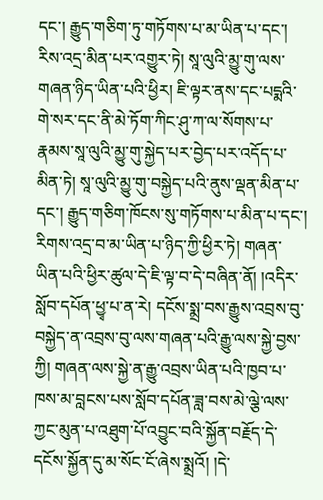དང་། རྒྱུད་གཅིག་ཏུ་གཏོགས་པ་མ་ཡིན་པ་དང་། རིས་འདྲ་མིན་པར་འགྱུར་ཏེ། སཱ་ལུའི་མྱུ་གུ་ལས་གཞན་ཉིད་ཡིན་པའི་ཕྱིར། ཇི་ལྟར་ནས་དང་པདྨའི་གེ་སར་དང་ནི་མེ་ཏོག་ཀིང་ཤུ་ཀ་ལ་སོགས་པ་རྣམས་སཱ་ལུའི་མྱུ་གུ་སྐྱེད་པར་བྱེད་པར་འདོད་པ་མིན་ཏེ། སཱ་ལུའི་མྱུ་གུ་བསྐྱེད་པའི་ནུས་ལྡན་མིན་པ་དང་། རྒྱུད་གཅིག་ཁོངས་སུ་གཏོགས་པ་མིན་པ་དང་། རིགས་འདྲ་བ་མ་ཡིན་པ་ཉིད་ཀྱི་ཕྱིར་ཏེ། གཞན་ཡིན་པའི་ཕྱིར་ཚུལ་དེ་ཇི་ལྟ་བ་དེ་བཞིན་ནོ། །འདིར་སློབ་དཔོན་ཕྱྭ་པ་ན་རེ། དངོས་སྨྲ་བས་རྒྱུས་འབྲས་བུ་བསྐྱེད་ན་འབྲས་བུ་ལས་གཞན་པའི་རྒྱུ་ལས་སྐྱེ་བྱས་ཀྱི། གཞན་ལས་སྐྱེ་ན་རྒྱུ་འབྲས་ཡིན་པའི་ཁྱབ་པ་ཁས་མ་བླངས་པས་སློབ་དཔོན་ཟླ་བས་མེ་ལྕེ་ལས་ཀྱང་མུན་པ་འཐུག་པོ་འབྱུང་བའི་སྐྱོན་བརྗོད་དེ་དངོས་སྐྱོན་དུ་མ་སོང་ངོ་ཞེས་སྨྲའོ། །དེ་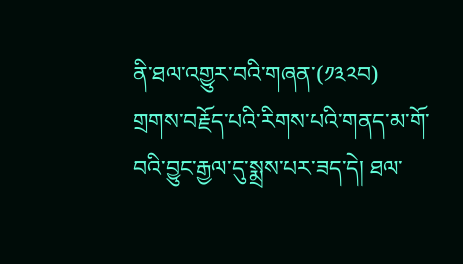ནི་ཐལ་འགྱུར་བའི་གཞན་(༡༣༢བ)
གྲགས་བརྗོད་པའི་རིགས་པའི་གནད་མ་གོ་བའི་བྱུང་རྒྱལ་དུ་སྨྲས་པར་ཟད་དེ། ཐལ་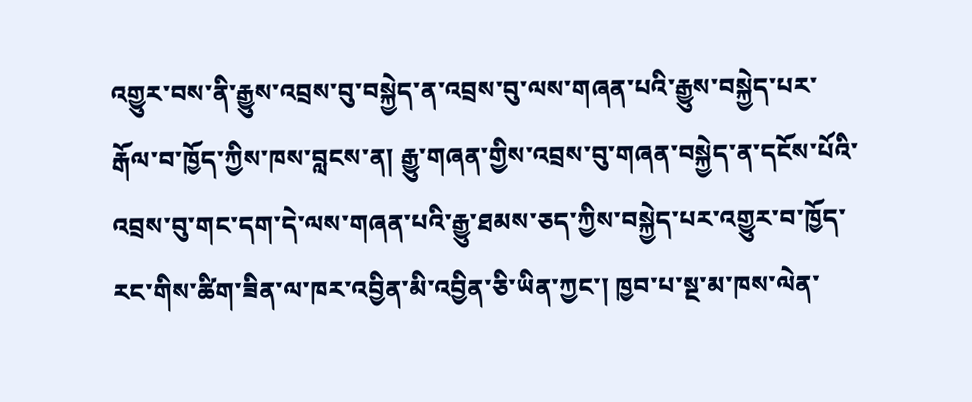འགྱུར་བས་ནི་རྒྱུས་འབྲས་བུ་བསྐྱེད་ན་འབྲས་བུ་ལས་གཞན་པའི་རྒྱུས་བསྐྱེད་པར་རྒོལ་བ་ཁྱོད་ཀྱིས་ཁས་བླངས་ན། རྒྱུ་གཞན་གྱིས་འབྲས་བུ་གཞན་བསྐྱེད་ན་དངོས་པོའི་འབྲས་བུ་གང་དག་དེ་ལས་གཞན་པའི་རྒྱུ་ཐམས་ཅད་ཀྱིས་བསྐྱེད་པར་འགྱུར་བ་ཁྱོད་རང་གིས་ཚིག་ཟིན་ལ་ཁར་འབྱིན་མི་འབྱིན་ཅི་ཡིན་ཀྱང་། ཁྱབ་པ་སྔ་མ་ཁས་ལེན་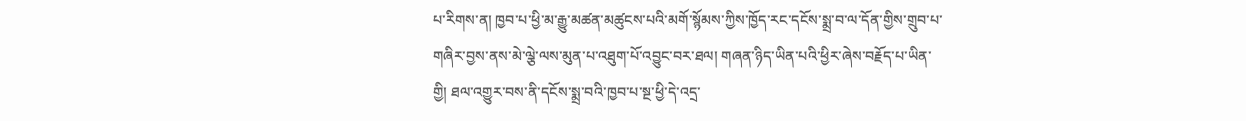པ་རིགས་ན། ཁྱབ་པ་ཕྱི་མ་རྒྱུ་མཚན་མཚུངས་པའི་མགོ་སྙོམས་ཀྱིས་ཁྱོད་རང་དངོས་སྨྲ་བ་ལ་དོན་གྱིས་གྲུབ་པ་གཞིར་བྱས་ནས་མེ་ལྕེ་ལས་མུན་པ་འཐུག་པོ་འབྱུང་བར་ཐལ། གཞན་ཉིད་ཡིན་པའི་ཕྱིར་ཞེས་བརྗོད་པ་ཡིན་གྱི། ཐལ་འགྱུར་བས་ནི་དངོས་སྨྲ་བའི་ཁྱབ་པ་སྔ་ཕྱི་དེ་འདྲ་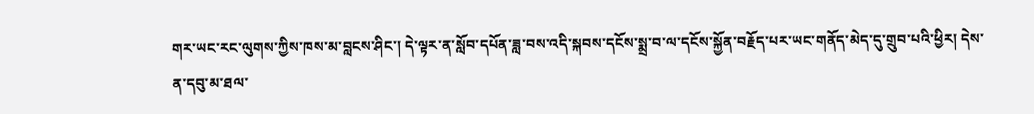གར་ཡང་རང་ལུགས་ཀྱིས་ཁས་མ་བླངས་ཤིང་། དེ་ལྟར་ན་སློབ་དཔོན་ཟླ་བས་འདི་སྐབས་དངོས་སྨྲ་བ་ལ་དངོས་སྐྱོན་བརྗོད་པར་ཡང་གནོད་མེད་དུ་གྲུབ་པའི་ཕྱིར། དེས་ན་དབུ་མ་ཐལ་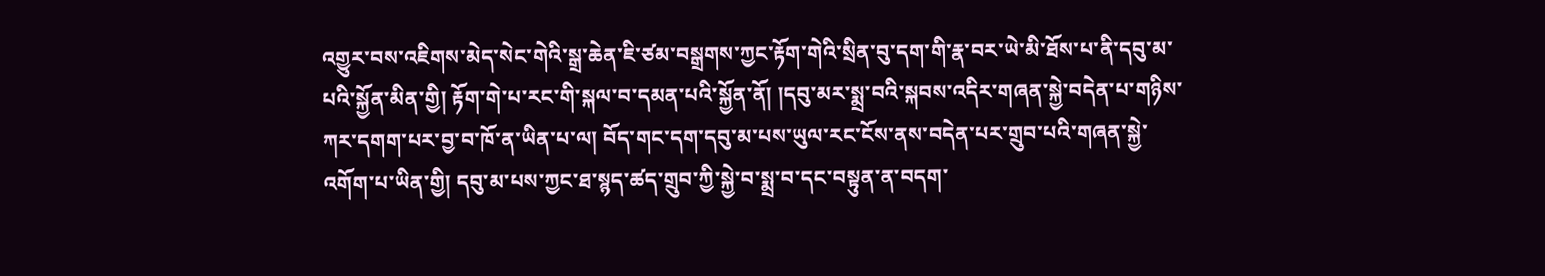འགྱུར་བས་འཇིགས་མེད་སེང་གེའི་སྒྲ་ཆེན་ཇི་ཙམ་བསྒྲགས་ཀྱང་རྟོག་གེའི་སྲིན་བུ་དག་གི་རྣ་བར་ཡེ་མི་ཐོས་པ་ནི་དབུ་མ་པའི་སྐྱོན་མིན་གྱི། རྟོག་གེ་པ་རང་གི་སྐལ་བ་དམན་པའི་སྐྱོན་ནོ། །དབུ་མར་སྨྲ་བའི་སྐབས་འདིར་གཞན་སྐྱེ་བདེན་པ་གཉིས་ཀར་དགག་པར་བྱ་བ་ཁོ་ན་ཡིན་པ་ལ། བོད་གང་དག་དབུ་མ་པས་ཡུལ་རང་ངོས་ནས་བདེན་པར་གྲུབ་པའི་གཞན་སྐྱེ་འགོག་པ་ཡིན་གྱི། དབུ་མ་པས་ཀྱང་ཐ་སྙད་ཚད་གྲུབ་ཀྱི་སྐྱེ་བ་སྨྲ་བ་དང་བསྟུན་ན་བདག་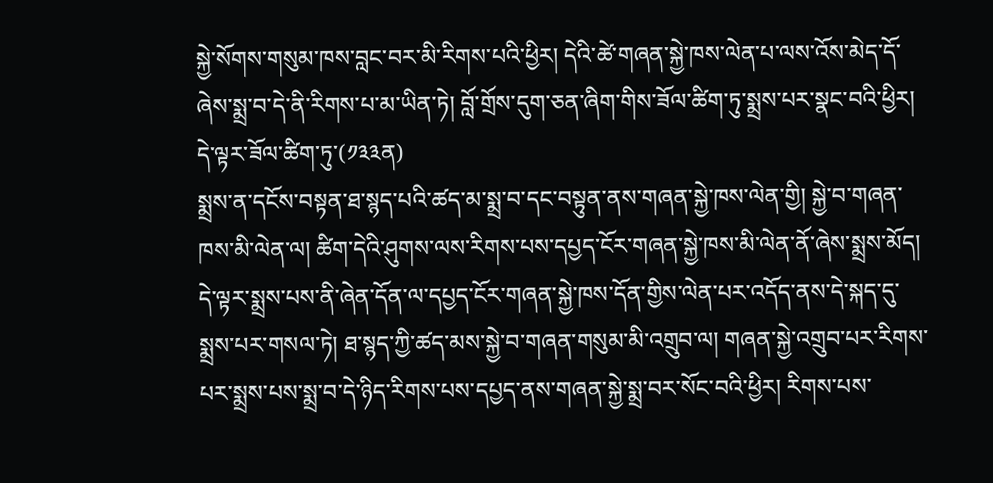སྐྱེ་སོགས་གསུམ་ཁས་བླང་བར་མི་རིགས་པའི་ཕྱིར། དེའི་ཚེ་གཞན་སྐྱེ་ཁས་ལེན་པ་ལས་འོས་མེད་དོ་ཞེས་སྨྲ་བ་དེ་ནི་རིགས་པ་མ་ཡིན་ཏེ། བློ་གྲོས་དུག་ཅན་ཞིག་གིས་ཟོལ་ཚིག་ཏུ་སྨྲས་པར་སྣང་བའི་ཕྱིར། དེ་ལྟར་ཟོལ་ཚིག་ཏུ་(༡༣༣ན)
སྨྲས་ན་དངོས་བསྟན་ཐ་སྙད་པའི་ཚད་མ་སྨྲ་བ་དང་བསྟུན་ནས་གཞན་སྐྱེ་ཁས་ལེན་གྱི། སྐྱེ་བ་གཞན་ཁས་མི་ལེན་ལ། ཚིག་དེའི་ཤུགས་ལས་རིགས་པས་དཔྱད་ངོར་གཞན་སྐྱེ་ཁས་མི་ལེན་ནོ་ཞེས་སྨྲས་མོད། དེ་ལྟར་སྨྲས་པས་ནི་ཞེན་དོན་ལ་དཔྱད་ངོར་གཞན་སྐྱེ་ཁས་དོན་གྱིས་ལེན་པར་འདོད་ནས་དེ་སྐད་དུ་སྨྲས་པར་གསལ་ཏེ། ཐ་སྙད་ཀྱི་ཚད་མས་སྐྱེ་བ་གཞན་གསུམ་མི་འགྲུབ་ལ། གཞན་སྐྱེ་འགྲུབ་པར་རིགས་པར་སྨྲས་པས་སྨྲ་བ་དེ་ཉིད་རིགས་པས་དཔྱད་ནས་གཞན་སྐྱེ་སྨྲ་བར་སོང་བའི་ཕྱིར། རིགས་པས་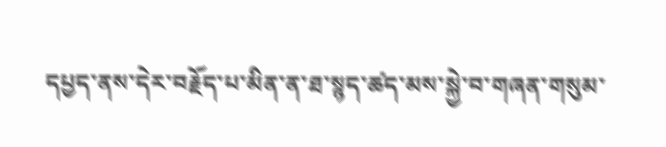དཔྱད་ནས་དེར་བརྗོད་པ་མིན་ན་ཐ་སྙད་ཚད་མས་སྐྱེ་བ་གཞན་གསུམ་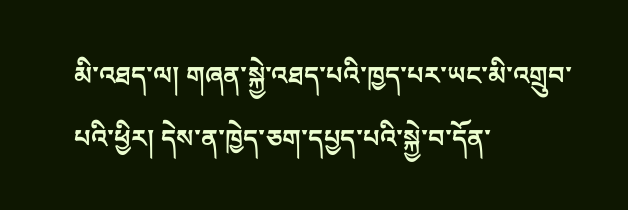མི་འཐད་ལ། གཞན་སྐྱེ་འཐད་པའི་ཁྱད་པར་ཡང་མི་འགྲུབ་པའི་ཕྱིར། དེས་ན་ཁྱེད་ཅག་དཔྱད་པའི་སྐྱེ་བ་དོན་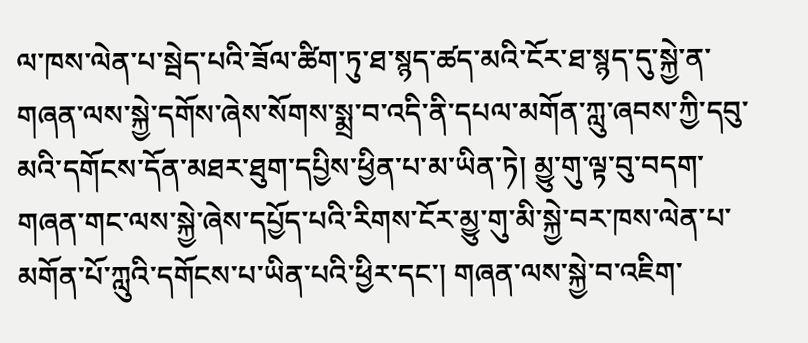ལ་ཁས་ལེན་པ་སྦེད་པའི་ཟོལ་ཚིག་ཏུ་ཐ་སྙད་ཚད་མའི་ངོར་ཐ་སྙད་དུ་སྐྱེ་ན་གཞན་ལས་སྐྱེ་དགོས་ཞེས་སོགས་སྨྲ་བ་འདི་ནི་དཔལ་མགོན་ཀླུ་ཞབས་ཀྱི་དབུ་མའི་དགོངས་དོན་མཐར་ཐུག་དཔྱིས་ཕྱིན་པ་མ་ཡིན་ཏེ། མྱུ་གུ་ལྟ་བུ་བདག་གཞན་གང་ལས་སྐྱེ་ཞེས་དཔྱོད་པའི་རིགས་ངོར་མྱུ་གུ་མི་སྐྱེ་བར་ཁས་ལེན་པ་མགོན་པོ་ཀླུའི་དགོངས་པ་ཡིན་པའི་ཕྱིར་དང་། གཞན་ལས་སྐྱེ་བ་འཇིག་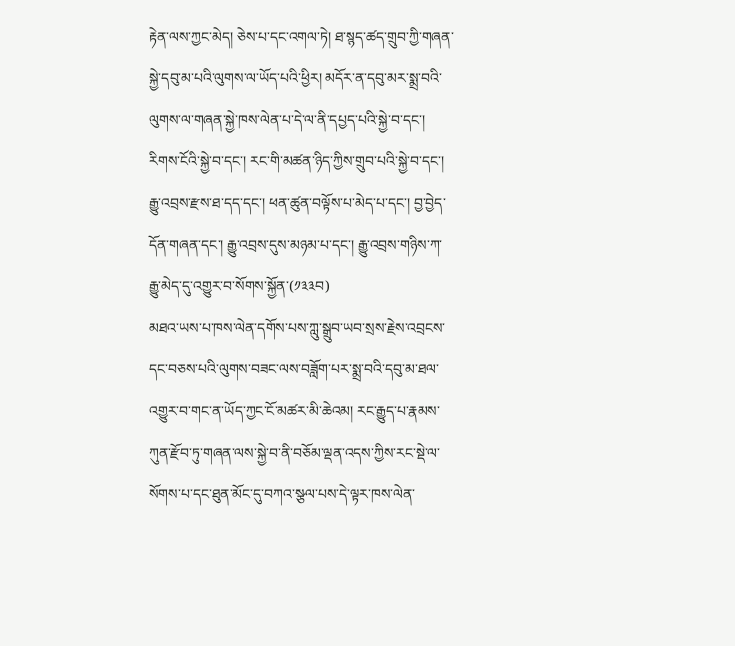རྟེན་ལས་ཀྱང་མེད། ཅེས་པ་དང་འགལ་ཏེ། ཐ་སྙད་ཚད་གྲུབ་ཀྱི་གཞན་སྐྱེ་དབུ་མ་པའི་ལུགས་ལ་ཡོད་པའི་ཕྱིར། མདོར་ན་དབུ་མར་སྨྲ་བའི་ལུགས་ལ་གཞན་སྐྱེ་ཁས་ལེན་པ་དེ་ལ་ནི་དཔྱད་པའི་སྐྱེ་བ་དང་། རིགས་ངོའི་སྐྱེ་བ་དང་། རང་གི་མཚན་ཉིད་ཀྱིས་གྲུབ་པའི་སྐྱེ་བ་དང་། རྒྱུ་འབྲས་རྫས་ཐ་དད་དང་། ཕན་ཚུན་བལྟོས་པ་མེད་པ་དང་། བྱ་བྱེད་དོན་གཞན་དང་། རྒྱུ་འབྲས་དུས་མཉམ་པ་དང་། རྒྱུ་འབྲས་གཉིས་ཀ་རྒྱུ་མེད་དུ་འགྱུར་བ་སོགས་སྐྱོན་(༡༣༣བ)
མཐའ་ཡས་པ་ཁས་ལེན་དགོས་པས་ཀླུ་སྒྲུབ་ཡབ་སྲས་རྗེས་འབྲངས་དང་བཅས་པའི་ལུགས་བཟང་ལས་བཟློག་པར་སྨྲ་བའི་དབུ་མ་ཐལ་འགྱུར་བ་གང་ན་ཡོད་ཀྱང་ངོ་མཚར་མི་ཆེའམ། རང་རྒྱུད་པ་རྣམས་ཀུན་རྫོབ་ཏུ་གཞན་ལས་སྐྱེ་བ་ནི་བཅོམ་ལྡན་འདས་ཀྱིས་རང་སྡེ་ལ་སོགས་པ་དང་ཐུན་མོང་དུ་བཀའ་སྩལ་པས་དེ་ལྟར་ཁས་ལེན་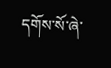དགོས་སོ་ཞེ་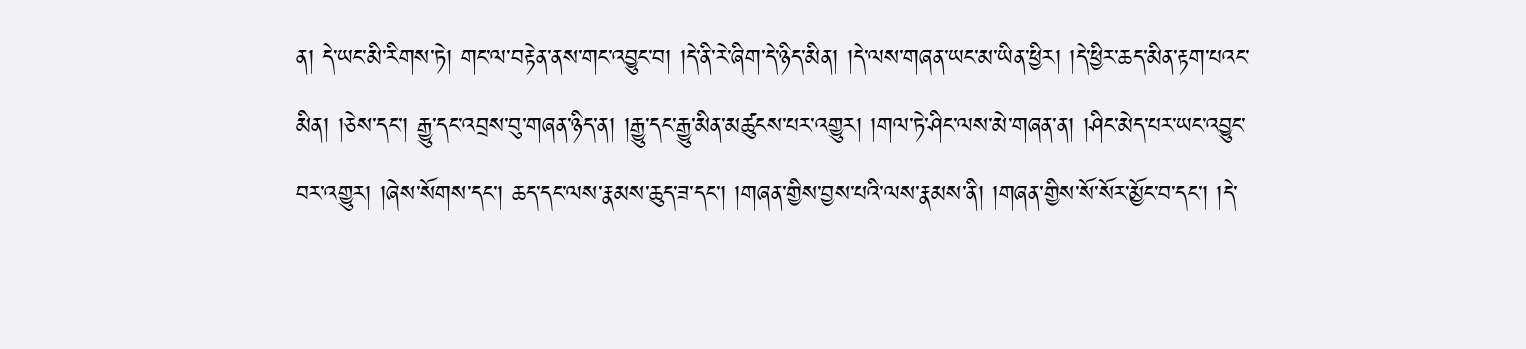ན། དེ་ཡང་མི་རིགས་ཏེ། གང་ལ་བརྟེན་ནས་གང་འབྱུང་བ། །དེ་ནི་རེ་ཞིག་དེ་ཉིད་མིན། །དེ་ལས་གཞན་ཡང་མ་ཡིན་ཕྱིར། །དེ་ཕྱིར་ཆད་མིན་རྟག་པའང་མིན། །ཅེས་དང་། རྒྱུ་དང་འབྲས་བུ་གཞན་ཉིད་ན། །རྒྱུ་དང་རྒྱུ་མིན་མཚུངས་པར་འགྱུར། །གལ་ཏེ་ཤིང་ལས་མེ་གཞན་ན། །ཤིང་མེད་པར་ཡང་འབྱུང་བར་འགྱུར། །ཞེས་སོགས་དང་། ཆད་དང་ལས་རྣམས་ཆུད་ཟ་དང་། །གཞན་གྱིས་བྱས་པའི་ལས་རྣམས་ནི། །གཞན་གྱིས་སོ་སོར་མྱོང་བ་དང་། །དེ་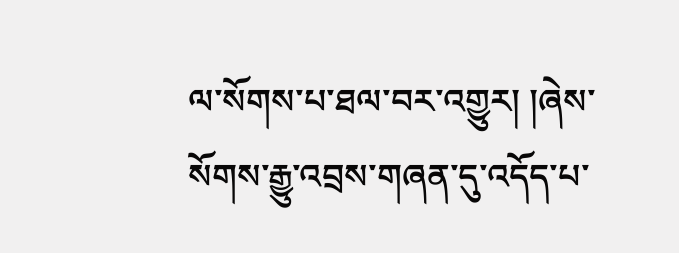ལ་སོགས་པ་ཐལ་བར་འགྱུར། །ཞེས་སོགས་རྒྱུ་འབྲས་གཞན་དུ་འདོད་པ་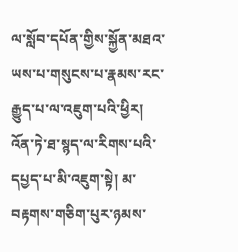ལ་སློབ་དཔོན་གྱིས་སྐྱོན་མཐའ་ཡས་པ་གསུངས་པ་རྣམས་རང་རྒྱུད་པ་ལ་འཇུག་པའི་ཕྱིར། འོན་ཏེ་ཐ་སྙད་ལ་རིགས་པའི་དཔྱད་པ་མི་འཇུག་སྟེ། མ་བརྟགས་གཅིག་པུར་ཉམས་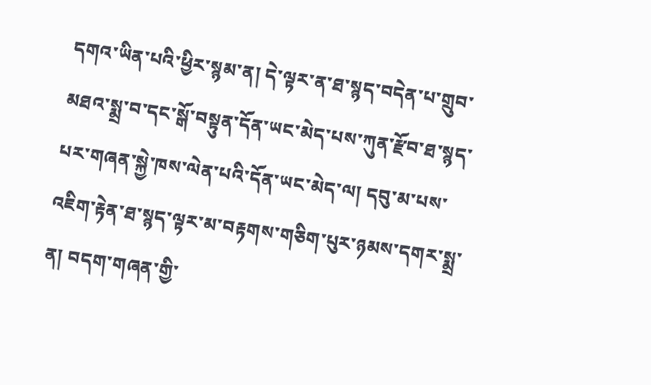དགའ་ཡིན་པའི་ཕྱིར་སྙམ་ན། དེ་ལྟར་ན་ཐ་སྙད་བདེན་པ་གྲུབ་མཐའ་སྨྲ་བ་དང་སྒོ་བསྟུན་དོན་ཡང་མེད་པས་ཀུན་རྫོབ་ཐ་སྙད་པར་གཞན་སྐྱེ་ཁས་ལེན་པའི་དོན་ཡང་མེད་ལ། དབུ་མ་པས་འཇིག་རྟེན་ཐ་སྙད་ལྟར་མ་བརྟགས་གཅིག་པུར་ཉམས་དགར་སྨྲ་ན། བདག་གཞན་གྱི་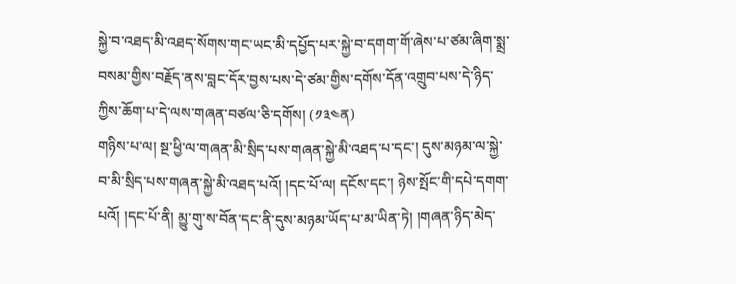སྐྱེ་བ་འཐད་མི་འཐད་སོགས་གང་ཡང་མི་དཔྱོད་པར་སྐྱེ་བ་དགག་གོ་ཞེས་པ་ཙམ་ཞིག་སྨྲ་བསམ་གྱིས་བརྗོད་ནས་བླང་དོར་བྱས་པས་དེ་ཙམ་གྱིས་དགོས་དོན་འགྲུབ་པས་དེ་ཉིད་ཀྱིས་ཆོག་པ་དེ་ལས་གཞན་བཙལ་ཅི་དགོས། (༡༣༤ན)
གཉིས་པ་ལ། སྔ་ཕྱི་ལ་གཞན་མི་སྲིད་པས་གཞན་སྐྱེ་མི་འཐད་པ་དང་། དུས་མཉམ་ལ་སྐྱེ་བ་མི་སྲིད་པས་གཞན་སྐྱེ་མི་འཐད་པའོ། །དང་པོ་ལ། དངོས་དང་། ཉེས་སྤོང་གི་དཔེ་དགག་པའོ། །དང་པོ་ནི། མྱུ་གུ་ས་བོན་དང་ནི་དུས་མཉམ་ཡོད་པ་མ་ཡིན་ཏེ། །གཞན་ཉིད་མེད་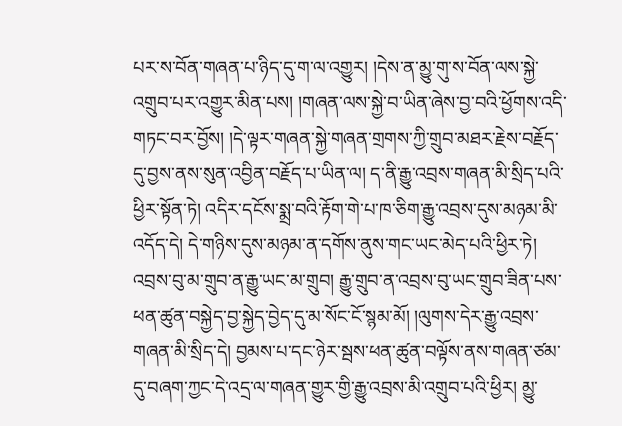པར་ས་བོན་གཞན་པ་ཉིད་དུ་ག་ལ་འགྱུར། །དེས་ན་མྱུ་གུ་ས་བོན་ལས་སྐྱེ་འགྲུབ་པར་འགྱུར་མིན་པས། །གཞན་ལས་སྐྱེ་བ་ཡིན་ཞེས་བྱ་བའི་ཕྱོགས་འདི་གཏང་བར་བྱོས། །དེ་ལྟར་གཞན་སྐྱེ་གཞན་གྲགས་ཀྱི་གྲུབ་མཐར་རྗེས་བརྗོད་དུ་བྱས་ནས་སུན་འབྱིན་བརྗོད་པ་ཡིན་ལ། ད་ནི་རྒྱུ་འབྲས་གཞན་མི་སྲིད་པའི་ཕྱིར་སྟོན་ཏེ། འདིར་དངོས་སྨྲ་བའི་རྟོག་གེ་པ་ཁ་ཅིག་རྒྱུ་འབྲས་དུས་མཉམ་མི་འདོད་དེ། དེ་གཉིས་དུས་མཉམ་ན་དགོས་ནུས་གང་ཡང་མེད་པའི་ཕྱིར་ཏེ། འབྲས་བུ་མ་གྲུབ་ན་རྒྱུ་ཡང་མ་གྲུབ། རྒྱུ་གྲུབ་ན་འབྲས་བུ་ཡང་གྲུབ་ཟིན་པས་ཕན་ཚུན་བསྐྱེད་བྱ་སྐྱེད་བྱེད་དུ་མ་སོང་ངོ་སྙམ་མོ། །ལུགས་དེར་རྒྱུ་འབྲས་གཞན་མི་སྲིད་དེ། བྱམས་པ་དང་ཉེར་སྦས་ཕན་ཚུན་བལྟོས་ནས་གཞན་ཙམ་དུ་བཞག་ཀྱང་དེ་འདྲ་ལ་གཞན་གྱུར་གྱི་རྒྱུ་འབྲས་མི་འགྲུབ་པའི་ཕྱིར། མྱུ་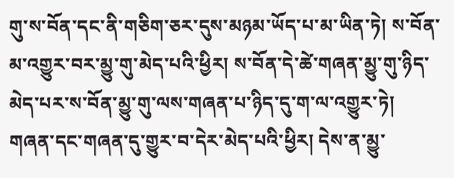གུ་ས་བོན་དང་ནི་གཅིག་ཅར་དུས་མཉམ་ཡོད་པ་མ་ཡིན་ཏེ། ས་བོན་མ་འགྱུར་བར་མྱུ་གུ་མེད་པའི་ཕྱིར། ས་བོན་དེ་ཚེ་གཞན་མྱུ་གུ་ཉིད་མེད་པར་ས་བོན་མྱུ་གུ་ལས་གཞན་པ་ཉིད་དུ་ག་ལ་འགྱུར་ཏེ། གཞན་དང་གཞན་དུ་གྱུར་བ་དེར་མེད་པའི་ཕྱིར། དེས་ན་མྱུ་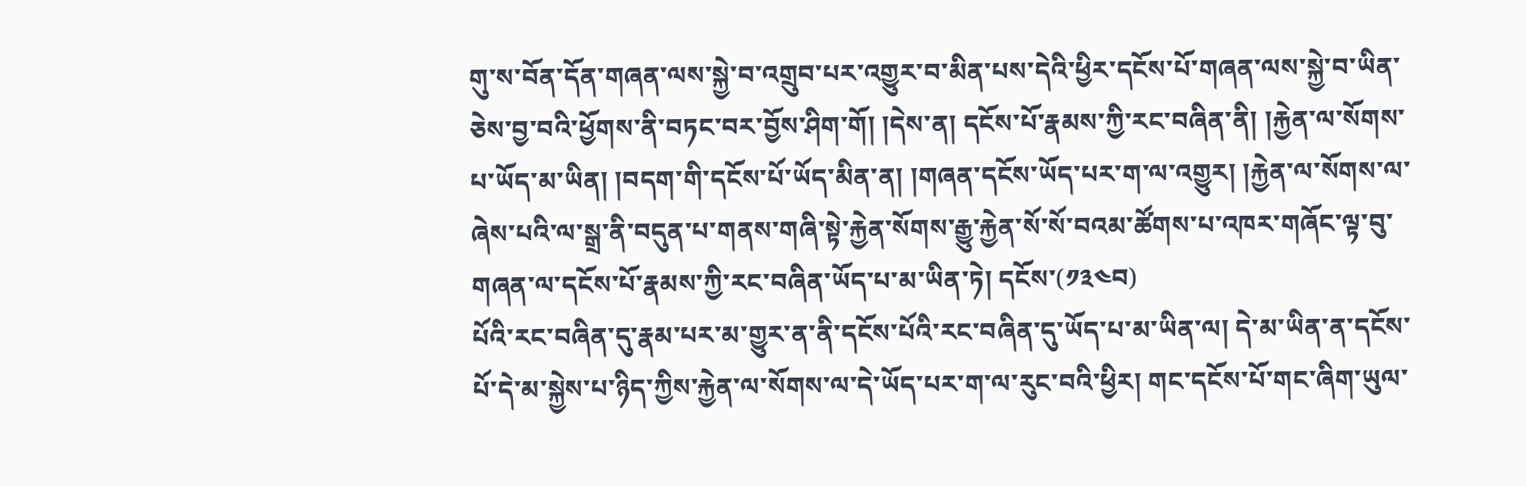གུ་ས་བོན་དོན་གཞན་ལས་སྐྱེ་བ་འགྲུབ་པར་འགྱུར་བ་མིན་པས་དེའི་ཕྱིར་དངོས་པོ་གཞན་ལས་སྐྱེ་བ་ཡིན་ཅེས་བྱ་བའི་ཕྱོགས་ནི་བཏང་བར་བྱོས་ཤིག་གོ། །དེས་ན། དངོས་པོ་རྣམས་ཀྱི་རང་བཞིན་ནི། །རྐྱེན་ལ་སོགས་པ་ཡོད་མ་ཡིན། །བདག་གི་དངོས་པོ་ཡོད་མིན་ན། །གཞན་དངོས་ཡོད་པར་ག་ལ་འགྱུར། །རྐྱེན་ལ་སོགས་ལ་ཞེས་པའི་ལ་སྒྲ་ནི་བདུན་པ་གནས་གཞི་སྟེ་རྐྱེན་སོགས་རྒྱུ་རྐྱེན་སོ་སོ་བའམ་ཚོགས་པ་འཁར་གཞོང་ལྟ་བུ་གཞན་ལ་དངོས་པོ་རྣམས་ཀྱི་རང་བཞིན་ཡོད་པ་མ་ཡིན་ཏེ། དངོས་(༡༣༤བ)
པོའི་རང་བཞིན་དུ་རྣམ་པར་མ་གྱུར་ན་ནི་དངོས་པོའི་རང་བཞིན་དུ་ཡོད་པ་མ་ཡིན་ལ། དེ་མ་ཡིན་ན་དངོས་པོ་དེ་མ་སྐྱེས་པ་ཉིད་ཀྱིས་རྐྱེན་ལ་སོགས་ལ་དེ་ཡོད་པར་ག་ལ་རུང་བའི་ཕྱིར། གང་དངོས་པོ་གང་ཞིག་ཡུལ་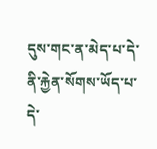དུས་གང་ན་མེད་པ་དེ་ནི་རྐྱེན་སོགས་ཡོད་པ་དེ་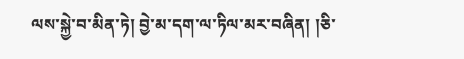ལས་སྐྱེ་བ་མིན་ཏེ། བྱེ་མ་དག་ལ་ཏིལ་མར་བཞིན། །ཅི་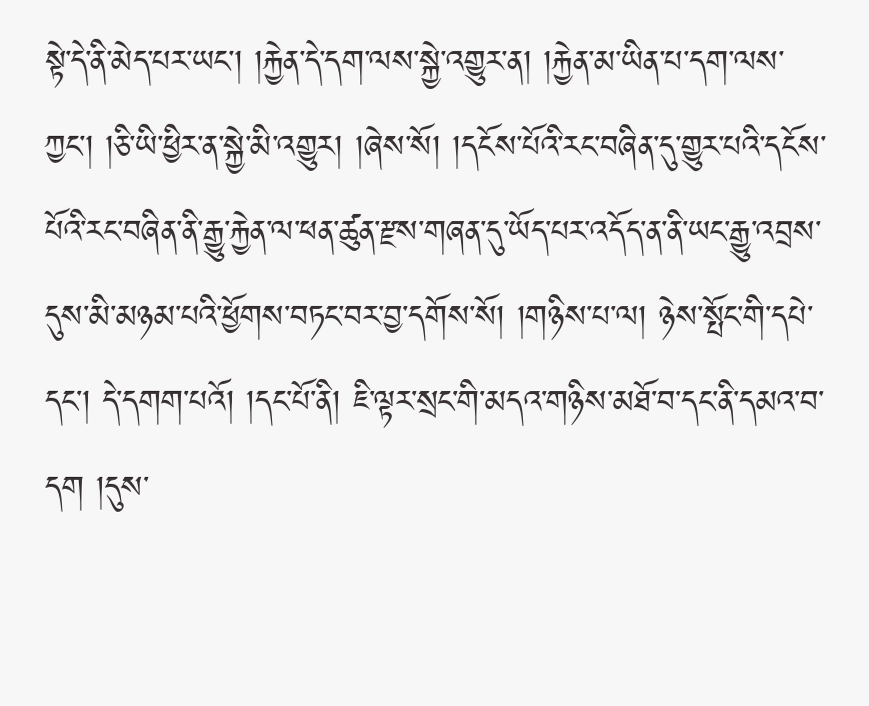སྟེ་དེ་ནི་མེད་པར་ཡང་། །རྐྱེན་དེ་དག་ལས་སྐྱེ་འགྱུར་ན། །རྐྱེན་མ་ཡིན་པ་དག་ལས་ཀྱང་། །ཅི་ཡི་ཕྱིར་ན་སྐྱེ་མི་འགྱུར། །ཞེས་སོ། །དངོས་པོའི་རང་བཞིན་དུ་གྱུར་པའི་དངོས་པོའི་རང་བཞིན་ནི་རྒྱུ་རྐྱེན་ལ་ཕན་ཚུན་རྫས་གཞན་དུ་ཡོད་པར་འདོད་ན་ནི་ཡང་རྒྱུ་འབྲས་དུས་མི་མཉམ་པའི་ཕྱོགས་བཏང་བར་བྱ་དགོས་སོ། །གཉིས་པ་ལ། ཉེས་སྤོང་གི་དཔེ་དང་། དེ་དགག་པའོ། །དང་པོ་ནི། ཇི་ལྟར་སྲང་གི་མདའ་གཉིས་མཐོ་བ་དང་ནི་དམའ་བ་དག །དུས་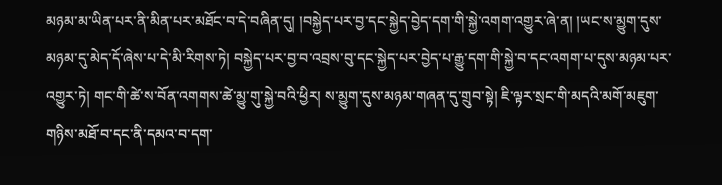མཉམ་མ་ཡིན་པར་ནི་མིན་པར་མཐོང་བ་དེ་བཞིན་དུ། །བསྐྱེད་པར་བྱ་དང་སྐྱེད་བྱེད་དག་གི་སྐྱེ་འགག་འགྱུར་ཞེ་ན། །ཡང་ས་མྱུག་དུས་མཉམ་དུ་མེད་དོ་ཞེས་པ་དེ་མི་རིགས་ཏེ། བསྐྱེད་པར་བྱ་བ་འབྲས་བུ་དང་སྐྱེད་པར་བྱེད་པ་རྒྱུ་དག་གི་སྐྱེ་བ་དང་འགག་པ་དུས་མཉམ་པར་འགྱུར་ཏེ། གང་གི་ཚེ་ས་བོན་འགགས་ཚེ་མྱུ་གུ་སྐྱེ་བའི་ཕྱིར། ས་མྱུག་དུས་མཉམ་གཞན་དུ་གྲུབ་སྟེ། ཇི་ལྟར་སྲང་གི་མདའི་མགོ་མཇུག་གཉིས་མཐོ་བ་དང་ནི་དམའ་བ་དག་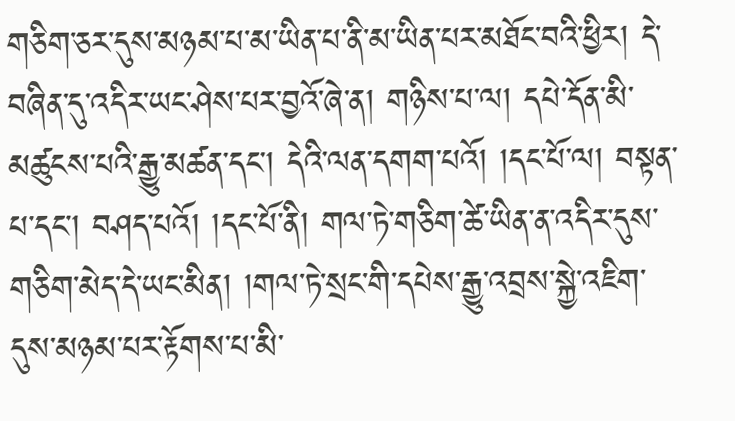གཅིག་ཅར་དུས་མཉམ་པ་མ་ཡིན་པ་ནི་མ་ཡིན་པར་མཐོང་བའི་ཕྱིར། དེ་བཞིན་དུ་འདིར་ཡང་ཤེས་པར་བྱའོ་ཞེ་ན། གཉིས་པ་ལ། དཔེ་དོན་མི་མཚུངས་པའི་རྒྱུ་མཚན་དང་། དེའི་ལན་དགག་པའོ། །དང་པོ་ལ། བསྟན་པ་དང་། བཤད་པའོ། །དང་པོ་ནི། གལ་ཏེ་གཅིག་ཚེ་ཡིན་ན་འདིར་དུས་གཅིག་མེད་དེ་ཡང་མིན། །གལ་ཏེ་སྲང་གི་དཔེས་རྒྱུ་འབྲས་སྐྱེ་འཇིག་དུས་མཉམ་པར་རྟོགས་པ་མི་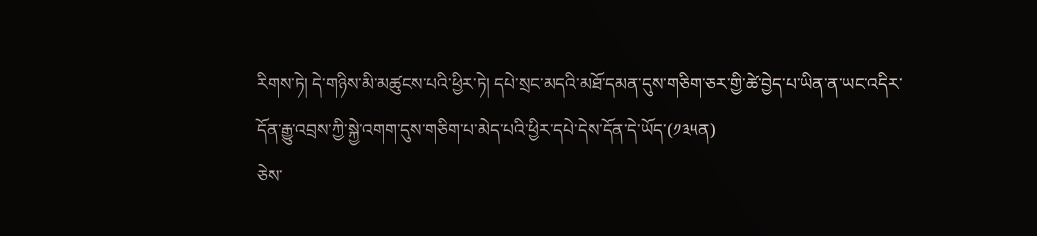རིགས་ཏེ། དེ་གཉིས་མི་མཚུངས་པའི་ཕྱིར་ཏེ། དཔེ་སྲང་མདའི་མཐོ་དམན་དུས་གཅིག་ཅར་གྱི་ཚེ་བྱེད་པ་ཡིན་ན་ཡང་འདིར་དོན་རྒྱུ་འབྲས་ཀྱི་སྐྱེ་འགག་དུས་གཅིག་པ་མེད་པའི་ཕྱིར་དཔེ་དེས་དོན་དེ་ཡོད་(༡༣༥ན)
ཅེས་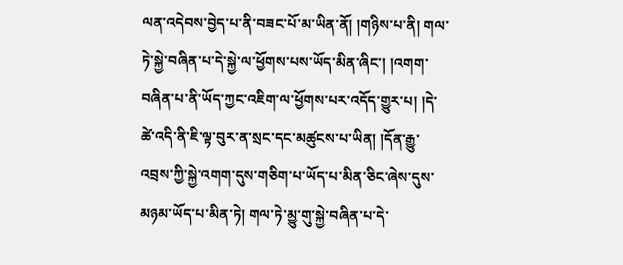ལན་འདེབས་བྱེད་པ་ནི་བཟང་པོ་མ་ཡིན་ནོ། །གཉིས་པ་ནི། གལ་ཏེ་སྐྱེ་བཞིན་པ་དེ་སྐྱེ་ལ་ཕྱོགས་པས་ཡོད་མིན་ཞིང་། །འགག་བཞིན་པ་ནི་ཡོད་ཀྱང་འཇིག་ལ་ཕྱོགས་པར་འདོད་གྱུར་པ། །དེ་ཚེ་འདི་ནི་ཇི་ལྟ་བུར་ན་སྲང་དང་མཚུངས་པ་ཡིན། །དོན་རྒྱུ་འབྲས་ཀྱི་སྐྱེ་འགག་དུས་གཅིག་པ་ཡོད་པ་མིན་ཅིང་ཞེས་དུས་མཉམ་ཡོད་པ་མིན་ཏེ། གལ་ཏེ་མྱུ་གུ་སྐྱེ་བཞིན་པ་དེ་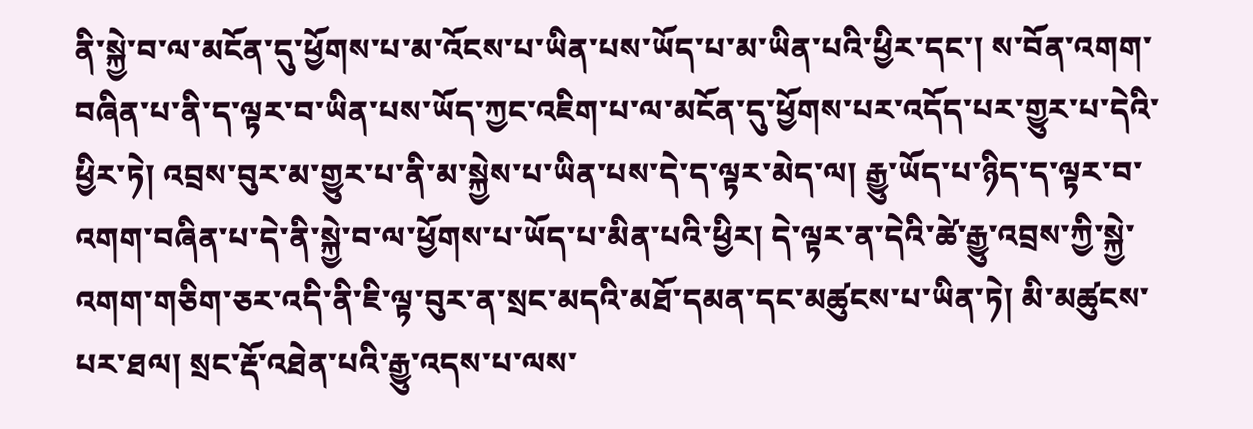ནི་སྐྱེ་བ་ལ་མངོན་དུ་ཕྱོགས་པ་མ་འོངས་པ་ཡིན་པས་ཡོད་པ་མ་ཡིན་པའི་ཕྱིར་དང་། ས་བོན་འགག་བཞིན་པ་ནི་ད་ལྟར་བ་ཡིན་པས་ཡོད་ཀྱང་འཇིག་པ་ལ་མངོན་དུ་ཕྱོགས་པར་འདོད་པར་གྱུར་པ་དེའི་ཕྱིར་ཏེ། འབྲས་བུར་མ་གྱུར་པ་ནི་མ་སྐྱེས་པ་ཡིན་པས་དེ་ད་ལྟར་མེད་ལ། རྒྱུ་ཡོད་པ་ཉིད་ད་ལྟར་བ་འགག་བཞིན་པ་དེ་ནི་སྐྱེ་བ་ལ་ཕྱོགས་པ་ཡོད་པ་མིན་པའི་ཕྱིར། དེ་ལྟར་ན་དེའི་ཚེ་རྒྱུ་འབྲས་ཀྱི་སྐྱེ་འགག་གཅིག་ཅར་འདི་ནི་ཇི་ལྟ་བུར་ན་སྲང་མདའི་མཐོ་དམན་དང་མཚུངས་པ་ཡིན་ཏེ། མི་མཚུངས་པར་ཐལ། སྲང་རྡོ་འཐེན་པའི་རྒྱུ་འདས་པ་ལས་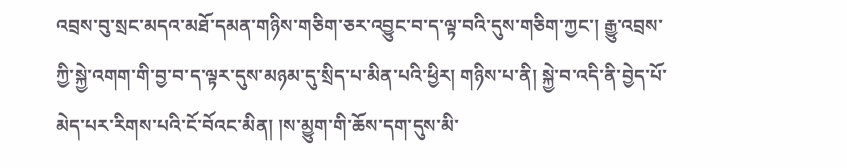འབྲས་བུ་སྲང་མདའ་མཐོ་དམན་གཉིས་གཅིག་ཅར་འབྱུང་བ་ད་ལྟ་བའི་དུས་གཅིག་ཀྱང་། རྒྱུ་འབྲས་ཀྱི་སྐྱེ་འགག་གི་བྱ་བ་ད་ལྟར་དུས་མཉམ་དུ་སྲིད་པ་མིན་པའི་ཕྱིར། གཉིས་པ་ནི། སྐྱེ་བ་འདི་ནི་བྱེད་པོ་མེད་པར་རིགས་པའི་ངོ་བོའང་མིན། །ས་མྱུག་གི་ཆོས་དག་དུས་མི་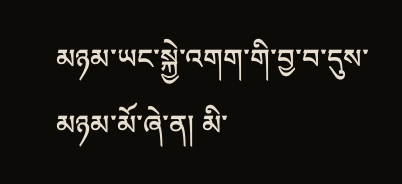མཉམ་ཡང་སྐྱེ་འགག་གི་བྱ་བ་དུས་མཉམ་མོ་ཞེ་ན། མི་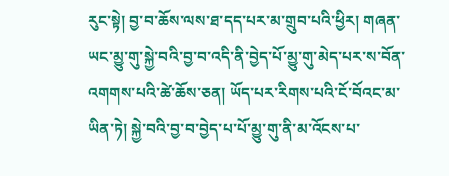རུང་སྟེ། བྱ་བ་ཆོས་ལས་ཐ་དད་པར་མ་གྲུབ་པའི་ཕྱིར། གཞན་ཡང་མྱུ་གུ་སྐྱེ་བའི་བྱ་བ་འདི་ནི་བྱེད་པོ་མྱུ་གུ་མེད་པར་ས་བོན་འགགས་པའི་ཚེ་ཆོས་ཅན། ཡོད་པར་རིགས་པའི་ངོ་བོའང་མ་ཡིན་ཏེ། སྐྱེ་བའི་བྱ་བ་བྱེད་པ་པོ་མྱུ་གུ་ནི་མ་འོངས་པ་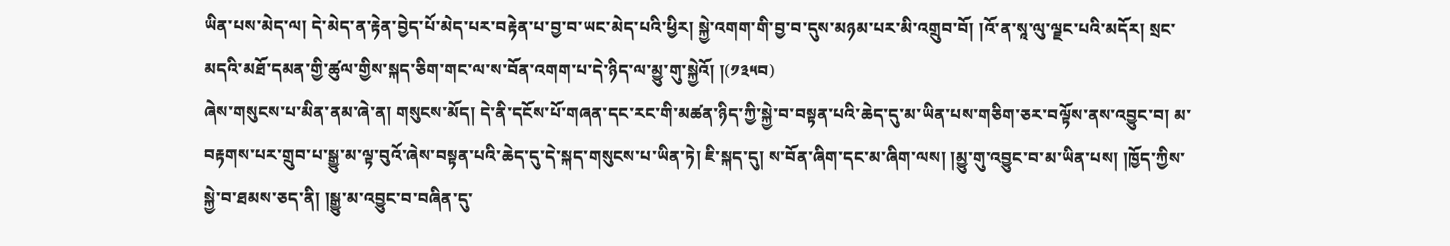ཡིན་པས་མེད་ལ། དེ་མེད་ན་རྟེན་བྱེད་པོ་མེད་པར་བརྟེན་པ་བྱ་བ་ཡང་མེད་པའི་ཕྱིར། སྐྱེ་འགག་གི་བྱ་བ་དུས་མཉམ་པར་མི་འགྲུབ་བོ། །འོ་ན་སཱ་ལུ་ལྗང་པའི་མདོར། སྲང་མདའི་མཐོ་དམན་གྱི་ཚུལ་གྱིས་སྐད་ཅིག་གང་ལ་ས་བོན་འགག་པ་དེ་ཉིད་ལ་མྱུ་གུ་སྐྱེའོ། །(༡༣༥བ)
ཞེས་གསུངས་པ་མིན་ནམ་ཞེ་ན། གསུངས་མོད། དེ་ནི་དངོས་པོ་གཞན་དང་རང་གི་མཚན་ཉིད་ཀྱི་སྐྱེ་བ་བསྟན་པའི་ཆེད་དུ་མ་ཡིན་པས་གཅིག་ཅར་བལྟོས་ནས་འབྱུང་བ། མ་བརྟགས་པར་གྲུབ་པ་སྒྱུ་མ་ལྟ་བུའོ་ཞེས་བསྟན་པའི་ཆེད་དུ་དེ་སྐད་གསུངས་པ་ཡིན་ཏེ། ཇི་སྐད་དུ། ས་བོན་ཞིག་དང་མ་ཞིག་ལས། །མྱུ་གུ་འབྱུང་བ་མ་ཡིན་པས། །ཁྱོད་ཀྱིས་སྐྱེ་བ་ཐམས་ཅད་ནི། །སྒྱུ་མ་འབྱུང་བ་བཞིན་དུ་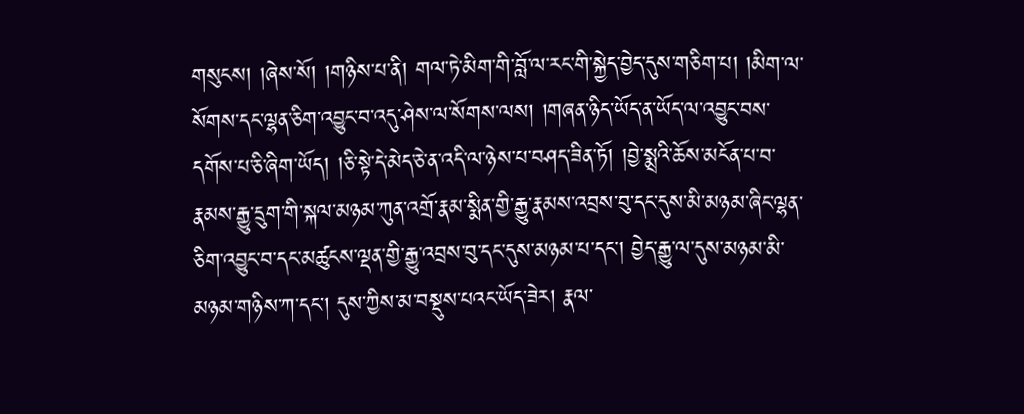གསུངས། །ཞེས་སོ། །གཉིས་པ་ནི། གལ་ཏེ་མིག་གི་བློ་ལ་རང་གི་སྐྱེད་བྱེད་དུས་གཅིག་པ། །མིག་ལ་སོགས་དང་ལྷན་ཅིག་འབྱུང་བ་འདུ་ཤེས་ལ་སོགས་ལས། །གཞན་ཉིད་ཡོད་ན་ཡོད་ལ་འབྱུང་བས་དགོས་པ་ཅི་ཞིག་ཡོད། །ཅི་སྟེ་དེ་མེད་ཅེ་ན་འདི་ལ་ཉེས་པ་བཤད་ཟིན་ཏོ། །བྱེ་སྨྲའི་ཆོས་མངོན་པ་བ་རྣམས་རྒྱུ་དྲུག་གི་སྐལ་མཉམ་ཀུན་འགྲོ་རྣམ་སྨིན་གྱི་རྒྱུ་རྣམས་འབྲས་བུ་དང་དུས་མི་མཉམ་ཞིང་ལྷན་ཅིག་འབྱུང་བ་དང་མཚུངས་ལྡན་གྱི་རྒྱུ་འབྲས་བུ་དང་དུས་མཉམ་པ་དང་། བྱེད་རྒྱུ་ལ་དུས་མཉམ་མི་མཉམ་གཉིས་ཀ་དང་། དུས་ཀྱིས་མ་བསྡུས་པའང་ཡོད་ཟེར། རྣལ་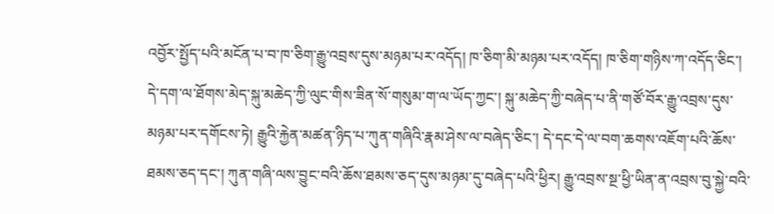འབྱོར་སྤྱོད་པའི་མངོན་པ་བ་ཁ་ཅིག་རྒྱུ་འབྲས་དུས་མཉམ་པར་འདོད། ཁ་ཅིག་མི་མཉམ་པར་འདོད། ཁ་ཅིག་གཉིས་ཀ་འདོད་ཅིང་། དེ་དག་ལ་ཐོགས་མེད་སྐུ་མཆེད་ཀྱི་ལུང་གིས་ཟིན་སོ་གསུམ་ག་ལ་ཡོད་ཀྱང་། སྐུ་མཆེད་ཀྱི་བཞེད་པ་ནི་གཙོ་བོར་རྒྱུ་འབྲས་དུས་མཉམ་པར་དགོངས་ཏེ། རྒྱུའི་རྐྱེན་མཚན་ཉིད་པ་ཀུན་གཞིའི་རྣམ་ཤེས་ལ་བཞེད་ཅིང་། དེ་དང་དེ་ལ་བག་ཆགས་འཇོག་པའི་ཆོས་ཐམས་ཅད་དང་། ཀུན་གཞི་ལས་བྱུང་བའི་ཆོས་ཐམས་ཅད་དུས་མཉམ་དུ་བཞེད་པའི་ཕྱིར། རྒྱུ་འབྲས་སྔ་ཕྱི་ཡིན་ན་འབྲས་བུ་སྐྱེ་བའི་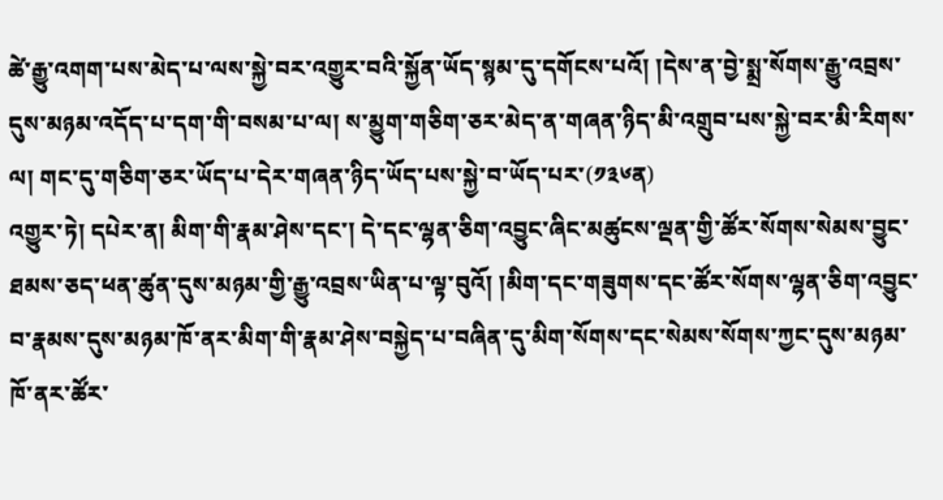ཚེ་རྒྱུ་འགག་པས་མེད་པ་ལས་སྐྱེ་བར་འགྱུར་བའི་སྐྱོན་ཡོད་སྙམ་དུ་དགོངས་པའོ། །དེས་ན་བྱེ་སྨྲ་སོགས་རྒྱུ་འབྲས་དུས་མཉམ་འདོད་པ་དག་གི་བསམ་པ་ལ། ས་མྱུག་གཅིག་ཅར་མེད་ན་གཞན་ཉིད་མི་འགྲུབ་པས་སྐྱེ་བར་མི་རིགས་ལ། གང་དུ་གཅིག་ཅར་ཡོད་པ་དེར་གཞན་ཉིད་ཡོད་པས་སྐྱེ་བ་ཡོད་པར་(༡༣༦ན)
འགྱུར་ཏེ། དཔེར་ན། མིག་གི་རྣམ་ཤེས་དང་། དེ་དང་ལྷན་ཅིག་འབྱུང་ཞིང་མཚུངས་ལྡན་གྱི་ཚོར་སོགས་སེམས་བྱུང་ཐམས་ཅད་ཕན་ཚུན་དུས་མཉམ་གྱི་རྒྱུ་འབྲས་ཡིན་པ་ལྟ་བུའོ། །མིག་དང་གཟུགས་དང་ཚོར་སོགས་ལྷན་ཅིག་འབྱུང་བ་རྣམས་དུས་མཉམ་ཁོ་ནར་མིག་གི་རྣམ་ཤེས་བསྐྱེད་པ་བཞིན་དུ་མིག་སོགས་དང་སེམས་སོགས་ཀྱང་དུས་མཉམ་ཁོ་ནར་ཚོར་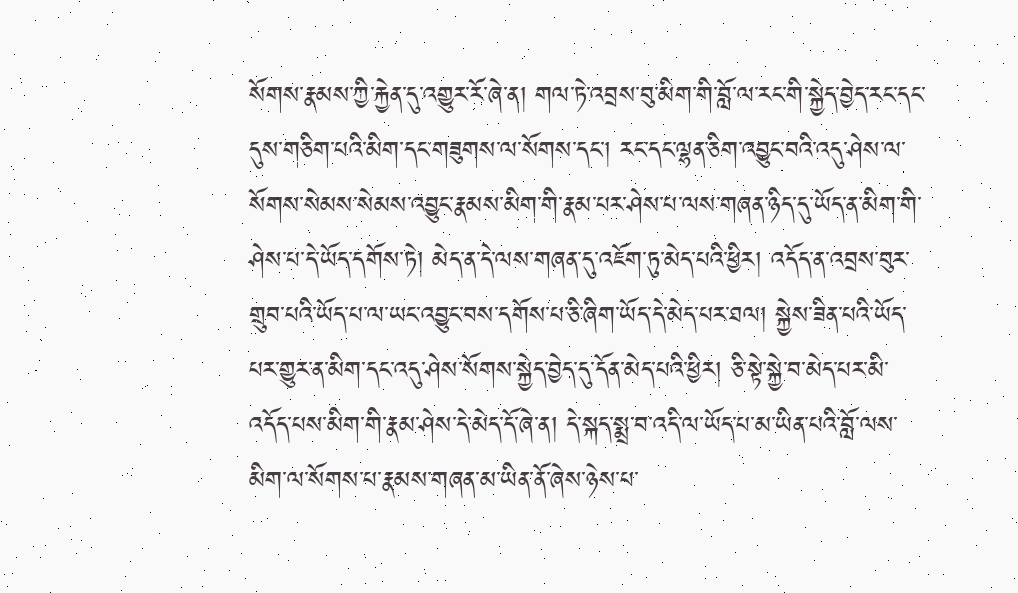སོགས་རྣམས་ཀྱི་རྐྱེན་དུ་འགྱུར་རོ་ཞེ་ན། གལ་ཏེ་འབྲས་བུ་མིག་གི་བློ་ལ་རང་གི་སྐྱེད་བྱེད་རང་དང་དུས་གཅིག་པའི་མིག་དང་གཟུགས་ལ་སོགས་དང་། རང་དང་ལྷན་ཅིག་འབྱུང་བའི་འདུ་ཤེས་ལ་སོགས་སེམས་སེམས་འབྱུང་རྣམས་མིག་གི་རྣམ་པར་ཤེས་པ་ལས་གཞན་ཉིད་དུ་ཡོད་ན་མིག་གི་ཤེས་པ་དེ་ཡོད་དགོས་ཏེ། མེད་ན་དེ་ལས་གཞན་དུ་འཇོག་ཏུ་མེད་པའི་ཕྱིར། འདོད་ན་འབྲས་བུར་གྲུབ་པའི་ཡོད་པ་ལ་ཡང་འབྱུང་བས་དགོས་པ་ཅི་ཞིག་ཡོད་དེ་མེད་པར་ཐལ། སྐྱེས་ཟིན་པའི་ཡོད་པར་གྱུར་ན་མིག་དང་འདུ་ཤེས་སོགས་སྐྱེད་བྱེད་དུ་དོན་མེད་པའི་ཕྱིར། ཅི་སྟེ་སྐྱེ་བ་མེད་པར་མི་འདོད་པས་མིག་གི་རྣམ་ཤེས་དེ་མེད་དོ་ཞེ་ན། དེ་སྐད་སྨྲ་བ་འདི་ལ་ཡོད་པ་མ་ཡིན་པའི་བློ་ལས་མིག་ལ་སོགས་པ་རྣམས་གཞན་མ་ཡིན་ནོ་ཞེས་ཉེས་པ་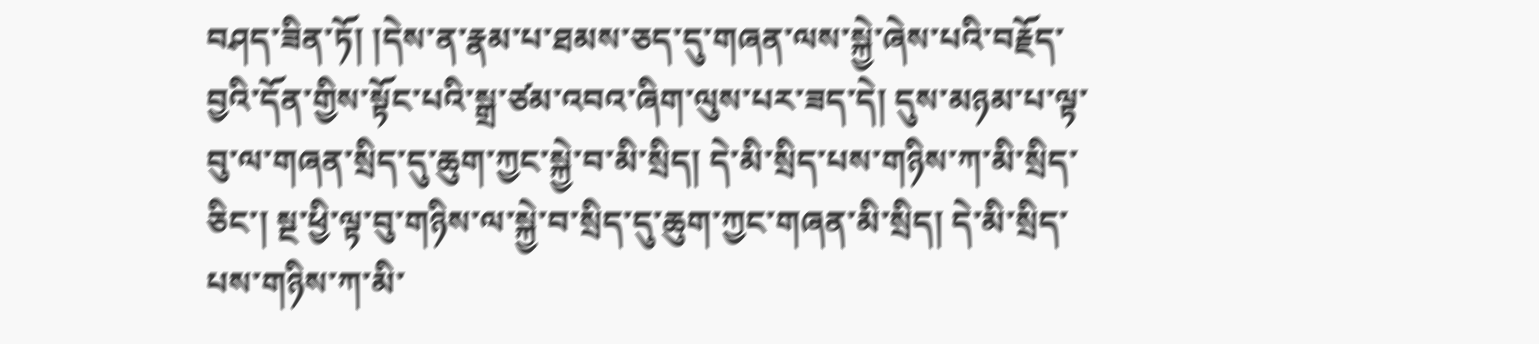བཤད་ཟིན་ཏོ། །དེས་ན་རྣམ་པ་ཐམས་ཅད་དུ་གཞན་ལས་སྐྱེ་ཞེས་པའི་བརྗོད་བྱའི་དོན་གྱིས་སྟོང་པའི་སྒྲ་ཙམ་འབའ་ཞིག་ལུས་པར་ཟད་དེ། དུས་མཉམ་པ་ལྟ་བུ་ལ་གཞན་སྲིད་དུ་ཆུག་ཀྱང་སྐྱེ་བ་མི་སྲིད། དེ་མི་སྲིད་པས་གཉིས་ཀ་མི་སྲིད་ཅིང་། སྔ་ཕྱི་ལྟ་བུ་གཉིས་ལ་སྐྱེ་བ་སྲིད་དུ་ཆུག་ཀྱང་གཞན་མི་སྲིད། དེ་མི་སྲིད་པས་གཉིས་ཀ་མི་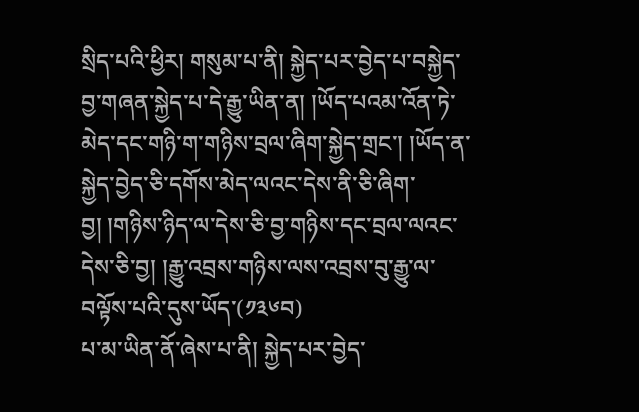སྲིད་པའི་ཕྱིར། གསུམ་པ་ནི། སྐྱེད་པར་བྱེད་པ་བསྐྱེད་བྱ་གཞན་སྐྱེད་པ་དེ་རྒྱུ་ཡིན་ན། །ཡོད་པའམ་འོན་ཏེ་མེད་དང་གཉི་ག་གཉིས་བྲལ་ཞིག་སྐྱེད་གྲང་། །ཡོད་ན་སྐྱེད་བྱེད་ཅི་དགོས་མེད་ལའང་དེས་ནི་ཅི་ཞིག་བྱ། །གཉིས་ཉིད་ལ་དེས་ཅི་བྱ་གཉིས་དང་བྲལ་ལའང་དེས་ཅི་བྱ། །རྒྱུ་འབྲས་གཉིས་ལས་འབྲས་བུ་རྒྱུ་ལ་བལྟོས་པའི་དུས་ཡོད་(༡༣༦བ)
པ་མ་ཡིན་ནོ་ཞེས་པ་ནི། སྐྱེད་པར་བྱེད་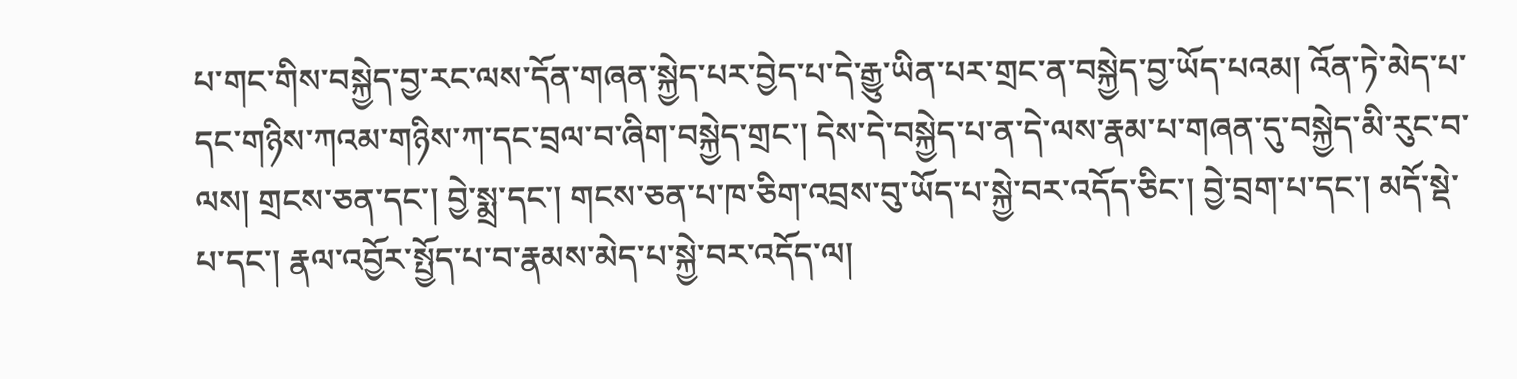པ་གང་གིས་བསྐྱེད་བྱ་རང་ལས་དོན་གཞན་སྐྱེད་པར་བྱེད་པ་དེ་རྒྱུ་ཡིན་པར་གྲང་ན་བསྐྱེད་བྱ་ཡོད་པའམ། འོན་ཏེ་མེད་པ་དང་གཉིས་ཀའམ་གཉིས་ཀ་དང་བྲལ་བ་ཞིག་བསྐྱེད་གྲང་། དེས་དེ་བསྐྱེད་པ་ན་དེ་ལས་རྣམ་པ་གཞན་དུ་བསྐྱེད་མི་རུང་བ་ལས། གྲངས་ཅན་དང་། བྱེ་སྨྲ་དང་། གངས་ཅན་པ་ཁ་ཅིག་འབྲས་བུ་ཡོད་པ་སྐྱེ་བར་འདོད་ཅིང་། བྱེ་བྲག་པ་དང་། མདོ་སྡེ་པ་དང་། རྣལ་འབྱོར་སྤྱོད་པ་བ་རྣམས་མེད་པ་སྐྱེ་བར་འདོད་ལ།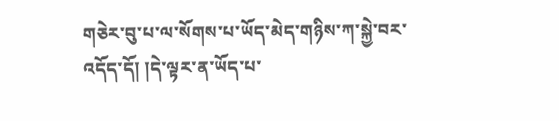གཅེར་བུ་པ་ལ་སོགས་པ་ཡོད་མེད་གཉིས་ཀ་སྐྱེ་བར་འདོད་དོ། །དེ་ལྟར་ན་ཡོད་པ་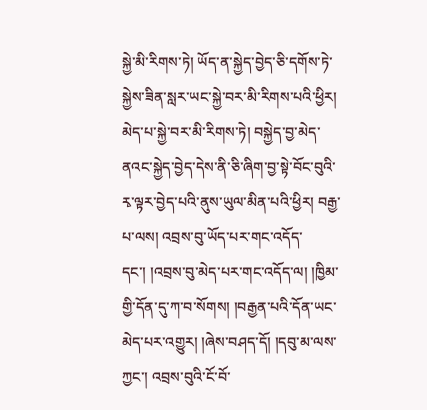སྐྱེ་མི་རིགས་ཏེ། ཡོད་ན་སྐྱེད་བྱེད་ཅི་དགོས་ཏེ་སྐྱེས་ཟིན་སླར་ཡང་སྐྱེ་བར་མི་རིགས་པའི་ཕྱིར། མེད་པ་སྐྱེ་བར་མི་རིགས་ཏེ། བསྐྱེད་བྱ་མེད་ནའང་སྐྱེད་བྱེད་དེས་ནི་ཅི་ཞིག་བྱ་སྟེ་བོང་བུའི་རྭ་ལྟར་བྱེད་པའི་ནུས་ཡུལ་མིན་པའི་ཕྱིར། བརྒྱ་པ་ལས། འབྲས་བུ་ཡོད་པར་གང་འདོད་དང་། །འབྲས་བུ་མེད་པར་གང་འདོད་ལ། །ཁྱིམ་གྱི་དོན་དུ་ཀ་བ་སོགས། །བརྒྱན་པའི་དོན་ཡང་མེད་པར་འགྱུར། །ཞེས་བཤད་དོ། །དབུ་མ་ལས་ཀྱང་། འབྲས་བུའི་ངོ་བོ་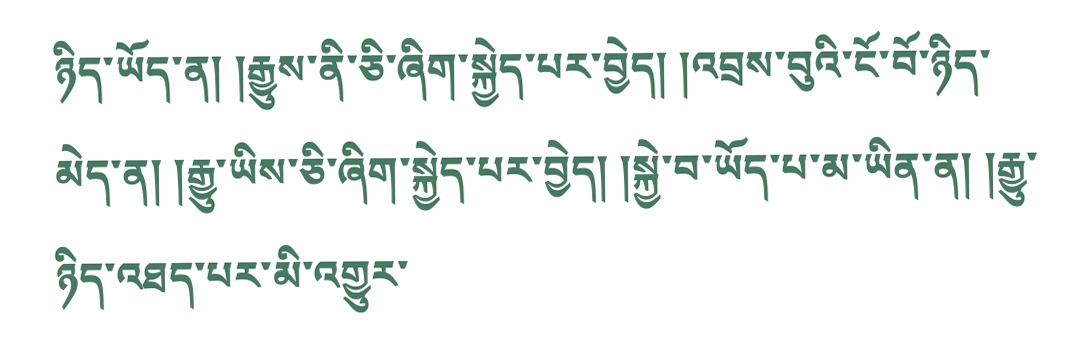ཉིད་ཡོད་ན། །རྒྱུས་ནི་ཅི་ཞིག་སྐྱེད་པར་བྱེད། །འབྲས་བུའི་ངོ་བོ་ཉིད་མེད་ན། །རྒྱུ་ཡིས་ཅི་ཞིག་སྐྱེད་པར་བྱེད། །སྐྱེ་བ་ཡོད་པ་མ་ཡིན་ན། །རྒྱུ་ཉིད་འཐད་པར་མི་འགྱུར་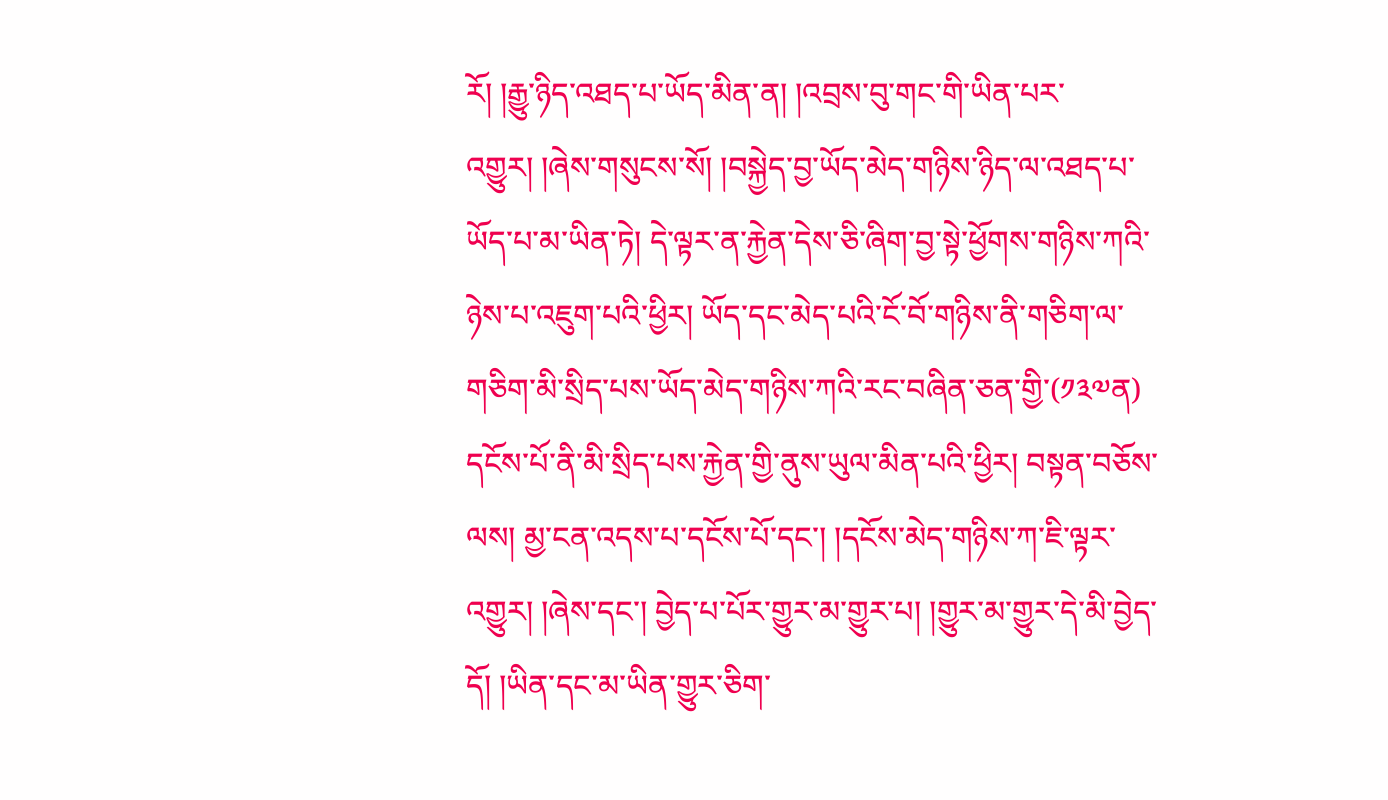རོ། །རྒྱུ་ཉིད་འཐད་པ་ཡོད་མིན་ན། །འབྲས་བུ་གང་གི་ཡིན་པར་འགྱུར། །ཞེས་གསུངས་སོ། །བསྐྱེད་བྱ་ཡོད་མེད་གཉིས་ཉིད་ལ་འཐད་པ་ཡོད་པ་མ་ཡིན་ཏེ། དེ་ལྟར་ན་རྐྱེན་དེས་ཅི་ཞིག་བྱ་སྟེ་ཕྱོགས་གཉིས་ཀའི་ཉེས་པ་འཇུག་པའི་ཕྱིར། ཡོད་དང་མེད་པའི་ངོ་བོ་གཉིས་ནི་གཅིག་ལ་གཅིག་མི་སྲིད་པས་ཡོད་མེད་གཉིས་ཀའི་རང་བཞིན་ཅན་གྱི་(༡༣༧ན)
དངོས་པོ་ནི་མི་སྲིད་པས་རྐྱེན་གྱི་ནུས་ཡུལ་མིན་པའི་ཕྱིར། བསྟན་བཅོས་ལས། མྱ་ངན་འདས་པ་དངོས་པོ་དང་། །དངོས་མེད་གཉིས་ཀ་ཇི་ལྟར་འགྱུར། །ཞེས་དང་། བྱེད་པ་པོར་གྱུར་མ་གྱུར་པ། །གྱུར་མ་གྱུར་དེ་མི་བྱེད་དོ། །ཡིན་དང་མ་ཡིན་གྱུར་ཅིག་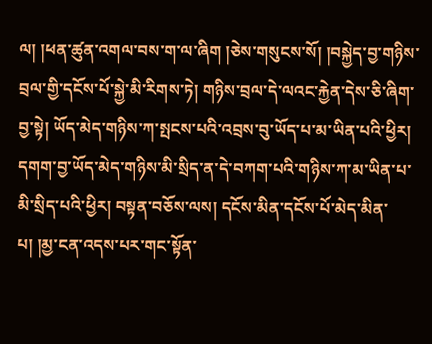ལ། །ཕན་ཚུན་འགལ་བས་ག་ལ་ཞིག །ཅེས་གསུངས་སོ། །བསྐྱེད་བྱ་གཉིས་བྲལ་གྱི་དངོས་པོ་སྐྱེ་མི་རིགས་ཏེ། གཉིས་བྲལ་དེ་ལའང་རྐྱེན་དེས་ཅི་ཞིག་བྱ་སྟེ། ཡོད་མེད་གཉིས་ཀ་སྤངས་པའི་འབྲས་བུ་ཡོད་པ་མ་ཡིན་པའི་ཕྱིར། དགག་བྱ་ཡོད་མེད་གཉིས་མི་སྲིད་ན་དེ་བཀག་པའི་གཉིས་ཀ་མ་ཡིན་པ་མི་སྲིད་པའི་ཕྱིར། བསྟན་བཅོས་ལས། དངོས་མིན་དངོས་པོ་མེད་མིན་པ། །མྱ་ངན་འདས་པར་གང་སྟོན་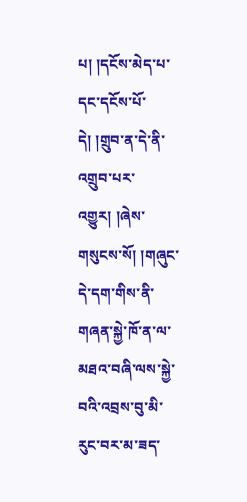པ། །དངོས་མེད་པ་དང་དངོས་པོ་དེ། །གྲུབ་ན་དེ་ནི་འགྲུབ་པར་འགྱུར། །ཞེས་གསུངས་སོ། །གཞུང་དེ་དག་གིས་ནི་གཞན་སྐྱེ་ཁོ་ན་ལ་མཐའ་བཞི་ལས་སྐྱེ་བའི་འབྲས་བུ་མི་རུང་བར་མ་ཟད་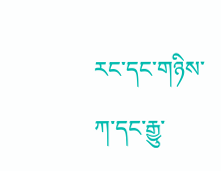རང་དང་གཉིས་ཀ་དང་རྒྱུ་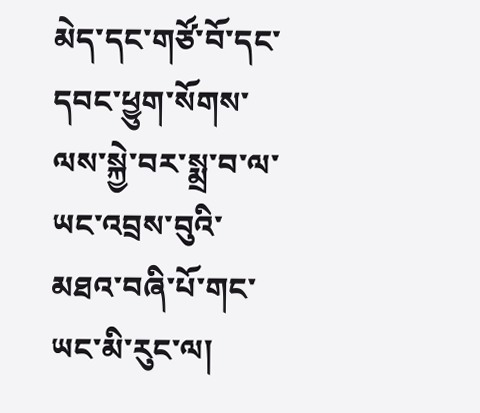མེད་དང་གཙོ་བོ་དང་དབང་ཕྱུག་སོགས་ལས་སྐྱེ་བར་སྨྲ་བ་ལ་ཡང་འབྲས་བུའི་མཐའ་བཞི་པོ་གང་ཡང་མི་རུང་ལ།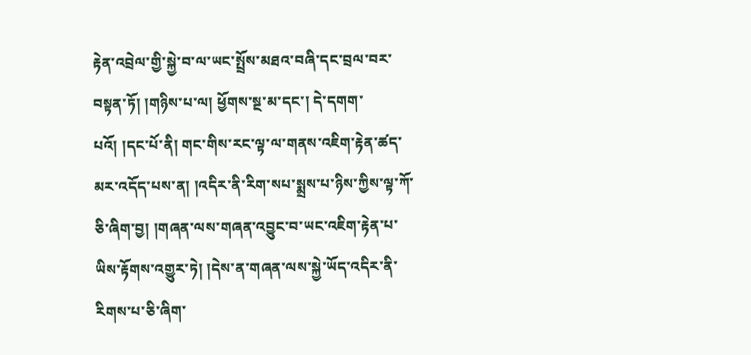རྟེན་འབྲེལ་གྱི་སྐྱེ་བ་ལ་ཡང་སྤྲོས་མཐའ་བཞི་དང་བྲལ་བར་བསྟན་ཏོ། །གཉིས་པ་ལ། ཕྱོགས་སྔ་མ་དང་། དེ་དགག་པའོ། །དང་པོ་ནི། གང་གིས་རང་ལྟ་ལ་གནས་འཇིག་རྟེན་ཚད་མར་འདོད་པས་ན། །འདིར་ནི་རིག་སཔ་སྨྲས་པ་ཉིས་ཀྱིས་ལྟ་ཀོ་ཅི་ཞིག་བྱ། །གཞན་ལས་གཞན་འབྱུང་བ་ཡང་འཇིག་རྟེན་པ་ཡིས་རྟོགས་འགྱུར་ཏེ། །དེས་ན་གཞན་ལས་སྐྱེ་ཡོད་འདིར་ནི་རིགས་པ་ཅི་ཞིག་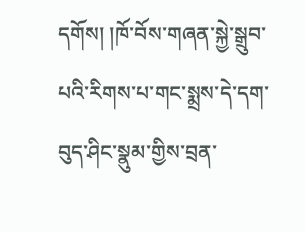དགོས། །ཁོ་བོས་གཞན་སྐྱེ་སྒྲུབ་པའི་རིགས་པ་གང་སྨྲས་དེ་དག་བུད་ཤིང་སྣུམ་གྱིས་བྲན་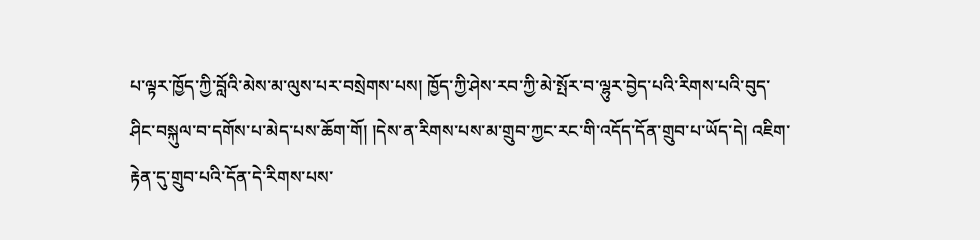པ་ལྟར་ཁྱོད་ཀྱི་བློའི་མེས་མ་ལུས་པར་བསྲེགས་པས། ཁྱོད་ཀྱི་ཤེས་རབ་ཀྱི་མེ་སྤོར་བ་ལྷུར་བྱེད་པའི་རིགས་པའི་བུད་ཤིང་བསྐུལ་བ་དགོས་པ་མེད་པས་ཆོག་གོ། །དེས་ན་རིགས་པས་མ་གྲུབ་ཀྱང་རང་གི་འདོད་དོན་གྲུབ་པ་ཡོད་དེ། འཇིག་རྟེན་དུ་གྲུབ་པའི་དོན་དེ་རིགས་པས་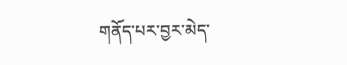གནོད་པར་བྱར་མེད་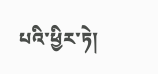པའི་ཕྱིར་ཏེ།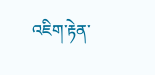འཇིག་རྟེན་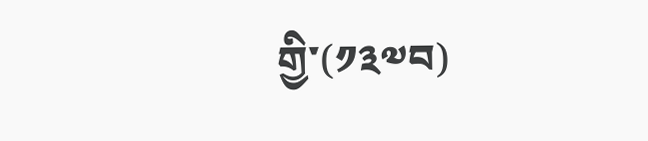གྱི་(༡༣༧བ)